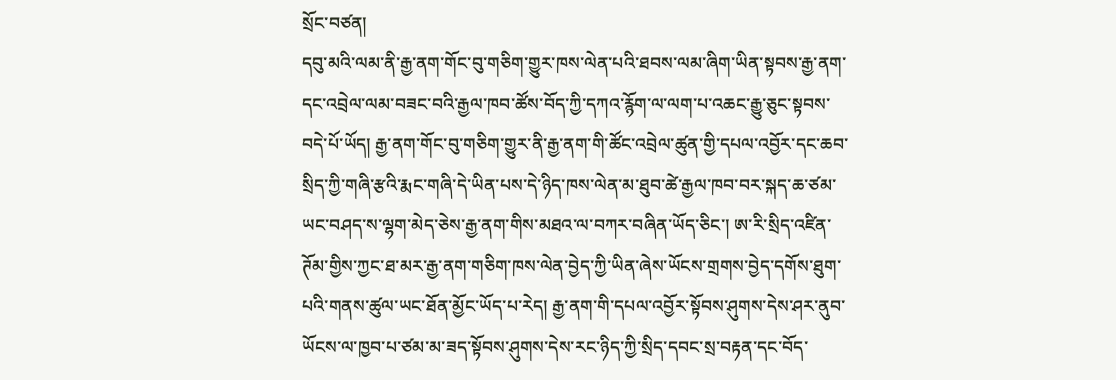སྲོང་བཙན།
དབུ་མའི་ལམ་ནི་རྒྱ་ནག་གོང་བུ་གཅིག་གྱུར་ཁས་ལེན་པའི་ཐབས་ལམ་ཞིག་ཡིན་སྟབས་རྒྱ་ནག་དང་འབྲེལ་ལམ་བཟང་བའི་རྒྱལ་ཁབ་ཚོས་བོད་ཀྱི་དཀའ་རྙོག་ལ་ལག་པ་འཆང་རྒྱུ་ཅུང་སྟབས་བདེ་པོ་ཡོད། རྒྱ་ནག་གོང་བུ་གཅིག་གྱུར་ནི་རྒྱ་ནག་གི་ཚོང་འབྲེལ་ཚུན་གྱི་དཔལ་འབྱོར་དང་ཆབ་སྲིད་ཀྱི་གཞི་རྩའི་རྨང་གཞི་དེ་ཡིན་པས་དེ་ཉིད་ཁས་ལེན་མ་ཐུབ་ཚེ་རྒྱལ་ཁབ་བར་སྐད་ཆ་ཙམ་ཡང་བཤད་ས་ལྷག་མེད་ཅེས་རྒྱ་ནག་གིས་མཐའ་ལ་བཀར་བཞིན་ཡོད་ཅིང་། ཨ་རི་སྲིད་འཛིན་ཊོམ་གྱིས་ཀྱང་ཐ་མར་རྒྱ་ནག་གཅིག་ཁས་ལེན་བྱེད་ཀྱི་ཡིན་ཞེས་ཡོངས་གྲགས་བྱེད་དགོས་ཐུག་པའི་གནས་ཚུལ་ཡང་ཐོན་མྱོང་ཡོད་པ་རེད། རྒྱ་ནག་གི་དཔལ་འབྱོར་སྟོབས་ཤུགས་དེས་ཤར་ནུབ་ཡོངས་ལ་ཁྱབ་པ་ཙམ་མ་ཟད་སྟོབས་ཤུགས་དེས་རང་ཉིད་ཀྱི་སྲིད་དབང་སྲ་བརྟན་དང་བོད་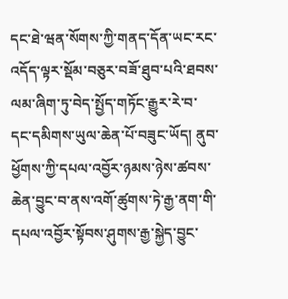དང་ཐེ་ཝན་སོགས་ཀྱི་གནད་དོན་ཡང་རང་འདོད་ལྟར་སྡོམ་བཅུར་བཟོ་ཐུབ་པའི་ཐབས་ལམ་ཞིག་ཏུ་བེད་སྤྱོད་གཏོང་རྒྱུར་རེ་བ་དང་དམིགས་ཡུལ་ཆེན་པོ་བཟུང་ཡོད། ནུབ་ཕྱོགས་ཀྱི་དཔལ་འབྱོར་ཉམས་ཉེས་ཚབས་ཆེན་བྱུང་བ་ནས་འགོ་ཚུགས་ཏེ་རྒྱ་ནག་གི་དཔལ་འབྱོར་སྟོབས་ཤུགས་རྒྱ་སྐྱེད་བྱུང་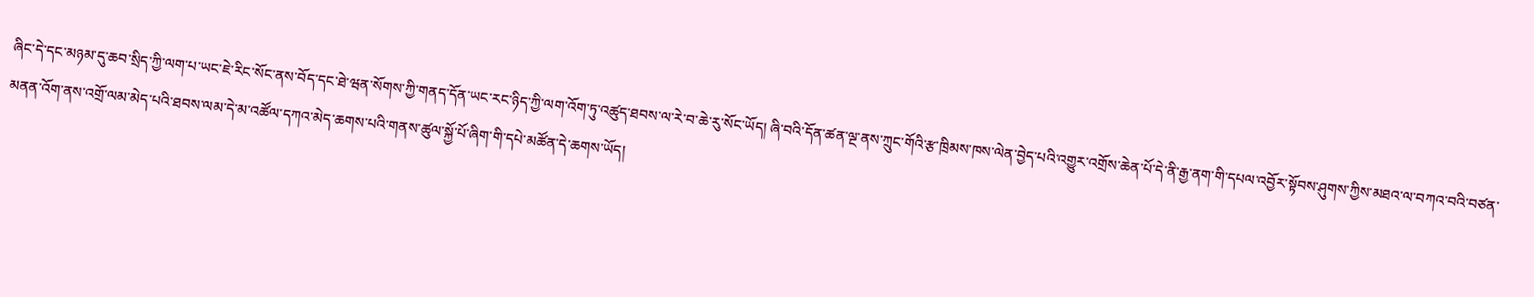ཞིང་དེ་དང་མཉམ་དུ་ཆབ་སྲིད་ཀྱི་ལག་པ་ཡང་ཇེ་རིང་སོང་ནས་བོད་དང་ཐེ་ཝན་སོགས་ཀྱི་གནད་དོན་ཡང་རང་ཉིད་ཀྱི་ལག་འོག་ཏུ་འཚུད་ཐབས་ལ་རེ་བ་ཆེ་རུ་སོང་ཡོད། ཞི་བའི་དོན་ཚན་ལྔ་ནས་ཀྲུང་གོའི་རྩ་ཁྲིམས་ཁས་ལེན་བྱེད་པའི་འགྱུར་འགྲོས་ཆེན་པོ་དེ་ནི་རྒྱ་ནག་གི་དཔལ་འབྱོར་སྟོབས་ཤུགས་ཀྱིས་མཐའ་ལ་བཀའ་བའི་བཙན་མནན་འོག་ནས་འགྲོ་ལམ་མེད་པའི་ཐབས་ལམ་དེ་མ་འཚོལ་དཀའ་མེད་ཆགས་པའི་གནས་ཚུལ་སྐྱོ་པོ་ཞིག་གི་དཔེ་མཚོན་དེ་ཆགས་ཡོད།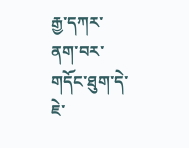རྒྱ་དཀར་ནག་བར་གདོང་ཐུག་དེ་ཇེ་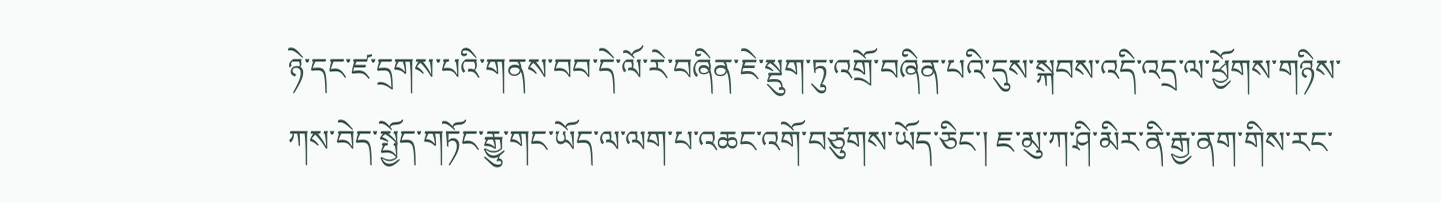ཉེ་དང་ཛ་དྲགས་པའི་གནས་བབ་དེ་ལོ་རེ་བཞིན་ཇེ་སྡུག་ཏུ་འགྲོ་བཞིན་པའི་དུས་སྐབས་འདི་འདྲ་ལ་ཕྱོགས་གཉིས་ཀས་བེད་སྤྱོད་གཏོང་རྒྱུ་གང་ཡོད་ལ་ལག་པ་འཆང་འགོ་བཙུགས་ཡོད་ཅིང་། ཇ་མུ་ཀ་ཤི་མིར་ནི་རྒྱ་ནག་གིས་རང་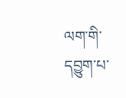ལག་གི་དབྱུག་པ་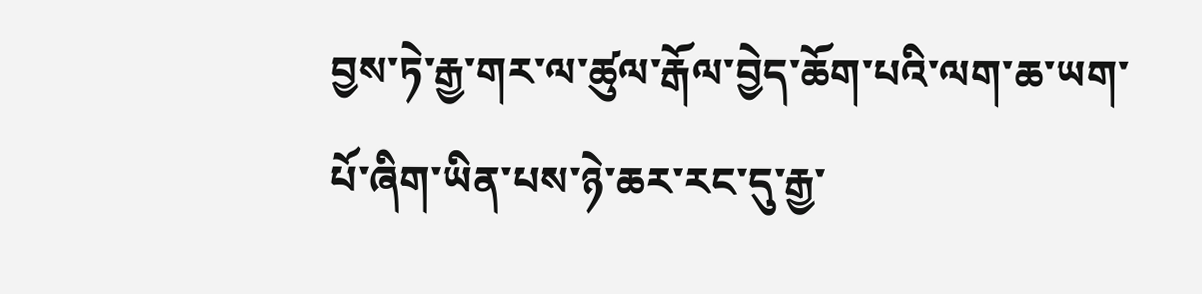བྱས་ཏེ་རྒྱ་གར་ལ་ཚུལ་རྒོལ་བྱེད་ཆོག་པའི་ལག་ཆ་ཡག་པོ་ཞིག་ཡིན་པས་ཉེ་ཆར་རང་དུ་རྒྱ་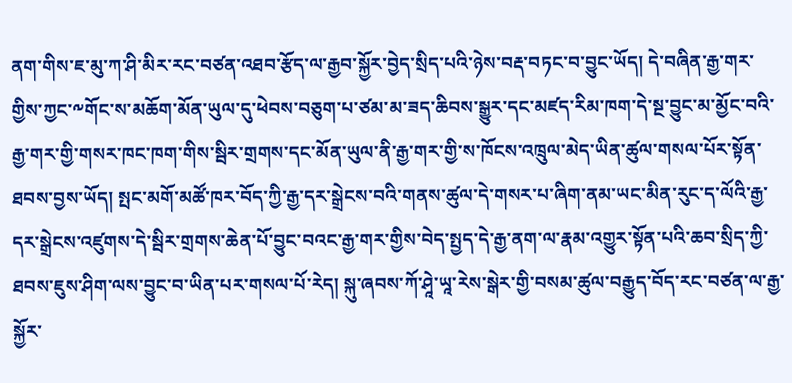ནག་གིས་ཇ་མུ་ཀ་ཤི་མིར་རང་བཙན་འཐབ་རྩོད་ལ་རྒྱབ་སྐྱོར་བྱེད་སྲིད་པའི་ཉེས་བརྡ་བཏང་བ་བྱུང་ཡོད། དེ་བཞིན་རྒྱ་གར་གྱིས་ཀྱང་༸གོང་ས་མཆོག་མོན་ཡུལ་དུ་ཕེབས་བཅུག་པ་ཙམ་མ་ཟད་ཆིབས་སྒྱུར་དང་མཛད་རིམ་ཁག་དེ་སྔ་བྱུང་མ་མྱོང་བའི་རྒྱ་གར་གྱི་གསར་ཁང་ཁག་གིས་སྦིར་གྲགས་དང་མོན་ཡུལ་ནི་རྒྱ་གར་གྱི་ས་ཁོངས་འཁྲུལ་མེད་ཡིན་ཚུལ་གསལ་པོར་སྟོན་ཐབས་བྱས་ཡོད། སྤང་མགོ་མཚོ་ཁར་བོད་ཀྱི་རྒྱ་དར་སྒྲེངས་བའི་གནས་ཚུལ་དེ་གསར་པ་ཞིག་ནམ་ཡང་མིན་རུང་ད་ལོའི་རྒྱ་དར་སྒྲེངས་འཛུགས་དེ་སྦིར་གྲགས་ཆེན་པོ་བྱུང་བའང་རྒྱ་གར་གྱིས་བེད་སྤྱད་དེ་རྒྱ་ནག་ལ་རྣམ་འགྱུར་སྟོན་པའི་ཆབ་སྲིད་ཀྱི་ཐབས་ཇུས་ཤིག་ལས་བྱུང་བ་ཡིན་པར་གསལ་པོ་རེད། སྐུ་ཞབས་ཀོ་ཤཱེ་ཡཱ་རེས་སྒེར་གྱི་བསམ་ཚུལ་བརྒྱུད་བོད་རང་བཙན་ལ་རྒྱ་སྐྱོར་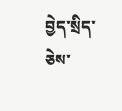བྱེད་སྲིད་ཅེས་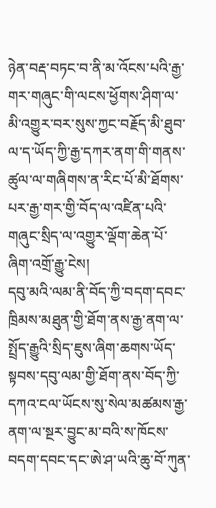ཉེན་བརྡ་བཏང་བ་ནི་མ་འོངས་པའི་རྒྱ་གར་གཞུང་གི་ལངས་ཕྱོགས་ཤིག་ལ་མི་འགྱུར་བར་སུས་ཀྱང་བརྗོད་མི་ཐུབ་ལ་ད་ཡོད་ཀྱི་རྒྱ་དཀར་ནག་གི་གནས་ཚུལ་ལ་གཞིགས་ན་རིང་པོ་མི་ཐོགས་པར་རྒྱ་གར་གྱི་བོད་ལ་འཛིན་པའི་གཞུང་སྲིད་ལ་འགྱུར་ལྡོག་ཆེན་པོ་ཞིག་འགྲོ་རྒྱུ་ངེས།
དབུ་མའི་ལམ་ནི་བོད་ཀྱི་བདག་དབང་ཁྲིམས་མཐུན་གྱི་ཐོག་ནས་རྒྱ་ནག་ལ་སྤྲོད་རྒྱུའི་སྲིད་ཇུས་ཞིག་ཆགས་ཡོད་སྟབས་དབུ་ལམ་གྱི་ཐོག་ནས་བོད་ཀྱི་དཀའ་ངལ་ཡོངས་སུ་སེལ་མཚམས་རྒྱ་ནག་ལ་སྔར་བྱུང་མ་བའི་ས་ཁོངས་བདག་དབང་དང་ཨེ་ཤ་ཡའི་ཆུ་བོ་ཀུན་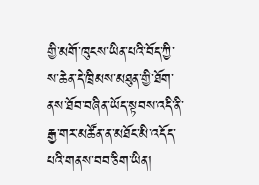གྱི་མགོ་ཁུངས་ཡིན་པའི་བོད་ཀྱི་ས་ཆེན་དེ་ཁྲིམས་མཐུན་གྱི་ཐོག་ནས་ཐོབ་བཞིན་ཡོད་སྟབས་འདི་ནི་རྒྱ་གར་མཚོན་ན་མཐོང་མི་འདོད་པའི་གནས་བབ་ཅིག་ཡིན།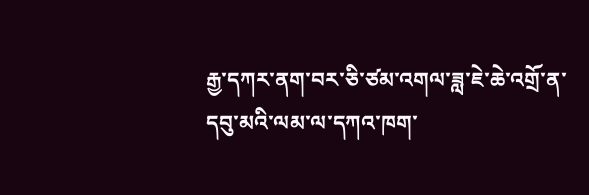རྒྱ་དཀར་ནག་བར་ཅི་ཙམ་འགལ་ཟླ་ཇེ་ཆེ་འགྲོ་ན་དབུ་མའི་ལམ་ལ་དཀའ་ཁག་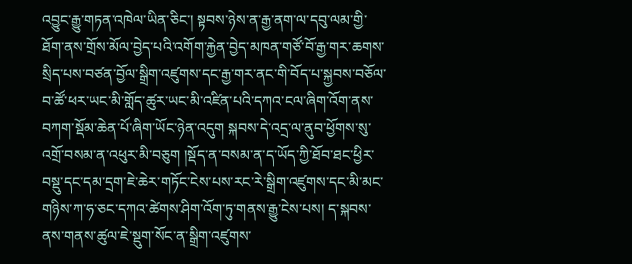འབྱུང་རྒྱུ་གཏན་འཁེལ་ཡིན་ཅིང་། སྟབས་ཉེས་ན་རྒྱ་ནག་ལ་དབུ་ལམ་གྱི་ཐོག་ནས་གྲོས་མོལ་བྱེད་པའི་འགོག་རྐྱེན་བྱེད་མཁན་གཙོ་བོ་རྒྱ་གར་ཆགས་སྲིད་པས་བཙན་བྱོལ་སྒྲིག་འཛུགས་དང་རྒྱ་གར་ནང་གི་བོད་པ་སྐྱབས་བཅོལ་བ་ཚོ་ཕར་ཡང་མི་གློད་ཚུར་ཡང་མི་འཛིན་པའི་དཀའ་ངལ་ཞིག་འོག་ནས་བཀག་སྡོམ་ཆེན་པོ་ཞིག་ཡོང་ཉེན་འདུག སྐབས་དེ་འདྲ་ལ་ནུབ་ཕྱོགས་སུ་འགྲོ་བསམ་ན་འཕུར་མི་བཅུག །སྡོད་ན་བསམ་ན་ད་ཡོད་ཀྱི་ཐོབ་ཐང་ཕྱིར་བསྡུ་དང་དམ་དྲག་ཇེ་ཆེར་གཏོང་ངེས་པས་རང་རེ་སྒྲིག་འཛུགས་དང་མི་མང་གཉིས་ཀ་ཧ་ཅང་དཀའ་ཚེགས་ཤིག་འོག་ཏུ་གནས་རྒྱུ་ངེས་པས། ད་སྐབས་ནས་གནས་ཚུལ་ཇེ་སྡུག་སོང་ན་སྒྲིག་འཛུགས་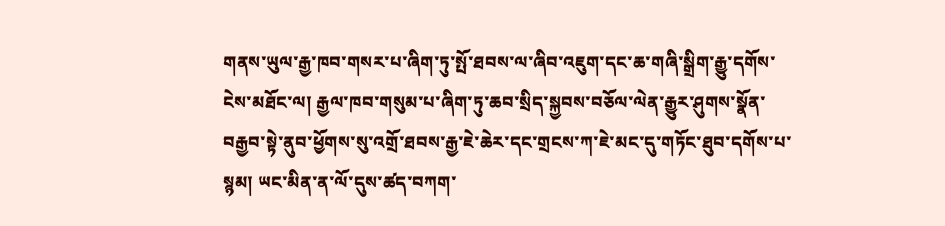གནས་ཡུལ་རྒྱ་ཁབ་གསར་པ་ཞིག་ཏུ་སྤོ་ཐབས་ལ་ཞིབ་འཇུག་དང་ཆ་གཞི་སྒྲིག་རྒྱུ་དགོས་ངེས་མཐོང་ལ། རྒྱལ་ཁབ་གསུམ་པ་ཞིག་ཏུ་ཆབ་སྲིད་སྐྱབས་བཅོལ་ལེན་རྒྱུར་ཤུགས་སྣོན་བརྒྱབ་སྟེ་ནུབ་ཕྱོགས་སུ་འགྲོ་ཐབས་རྒྱ་ཇེ་ཆེར་དང་གྲངས་ཀ་ཇེ་མང་དུ་གཏོང་ཐུབ་དགོས་པ་སྙམ། ཡང་མིན་ན་ལོ་དུས་ཚད་བཀག་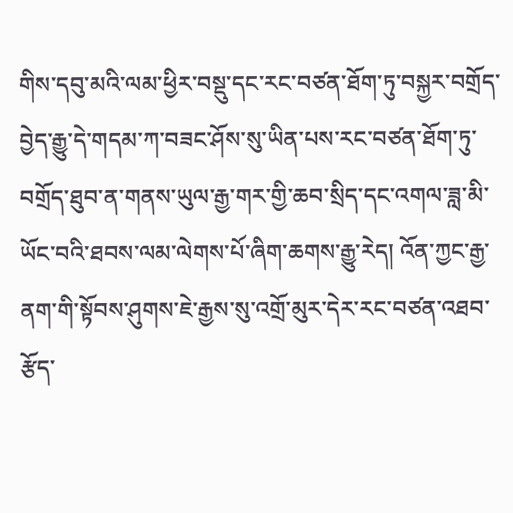གིས་དབུ་མའི་ལམ་ཕྱིར་བསྡུ་དང་རང་བཙན་ཐོག་ཏུ་བསྐྱར་བགྲོད་བྱེད་རྒྱུ་དེ་གདམ་ཀ་བཟང་ཤོས་སུ་ཡིན་པས་རང་བཙན་ཐོག་ཏུ་བགྲོད་ཐུབ་ན་གནས་ཡུལ་རྒྱ་གར་གྱི་ཆབ་སྲིད་དང་འགལ་ཟླ་མི་ཡོང་བའི་ཐབས་ལམ་ལེགས་པོ་ཞིག་ཆགས་རྒྱུ་རེད། འོན་ཀྱང་རྒྱ་ནག་གི་སྟོབས་ཤུགས་ཇེ་རྒྱས་སུ་འགྲོ་མུར་དེར་རང་བཙན་འཐབ་རྩོད་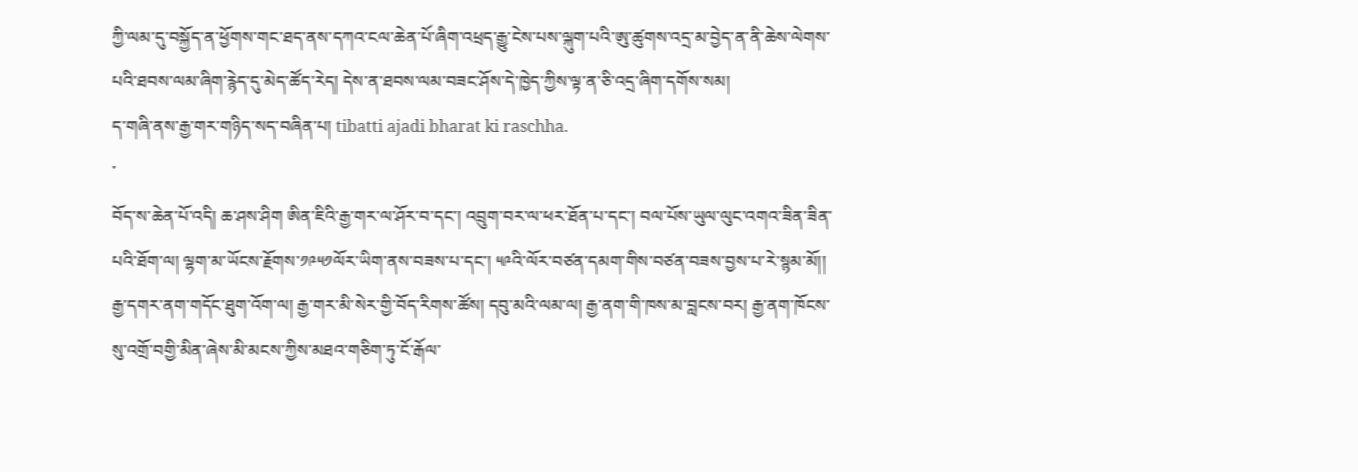ཀྱི་ལམ་དུ་བསྐྱོད་ན་ཕྱོགས་གང་ཐད་ནས་དཀའ་ངལ་ཆེན་པོ་ཞིག་འཕྲད་རྒྱུ་ངེས་པས་ལྐུག་པའི་ཨུ་ཚུགས་འདྲ་མ་བྱེད་ན་ནི་ཆེས་ལེགས་པའི་ཐབས་ལམ་ཞིག་རྙེད་དུ་མེད་ཚོད་རེད། དེས་ན་ཐབས་ལམ་བཟང་ཤོས་དེ་ཁྱེད་ཀྱིས་ལྟ་ན་ཅི་འདྲ་ཞིག་དགོས་སམ།
ད་གཞི་ནས་རྒྱ་གར་གཉིད་སད་བཞིན་པ། tibatti ajadi bharat ki raschha.
་
བོད་ས་ཆེན་པོ་འདི། ཆ་ཤས་ཤིག ཨིན་ཇིའི་རྒྱ་གར་ལ་ཤོར་བ་དང་། འབྲུག་བར་ལ་ཕར་ཐོན་པ་དང་། བལ་པོས་ཡུལ་ལུང་འགའ་ཟིན་ཟིན་པའི་ཐོག་ལ། ལྷག་མ་ཡོངས་རྗོགས་༡༩༥༡ལོར་ཡིག་ནས་བཟས་པ་དང་། ༥༩འི་ལོར་བཙན་དམག་གིས་བཙན་བཟས་བྱས་པ་རེ་སྙམ་མོ།།
རྒྱ་དགར་ནག་གདོང་ཐུག་འོག་ལ། རྒྱ་གར་མི་སེར་གྱི་བོད་རིགས་ཚོས། དབུ་མའི་ལམ་ལ། རྒྱ་ནག་གི་ཁས་མ་བླངས་བར། རྒྱ་ནག་ཁོངས་སུ་འགྲོ་བགྱི་མིན་ཞེས་མི་མངས་ཀྱིས་མཐའ་གཅིག་ཏུ་ངོ་རྒོལ་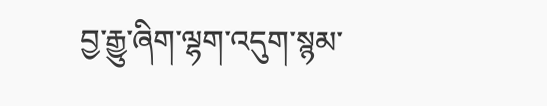བྱ་རྒྱུ་ཞིག་ལྷག་འདུག་སྙམ་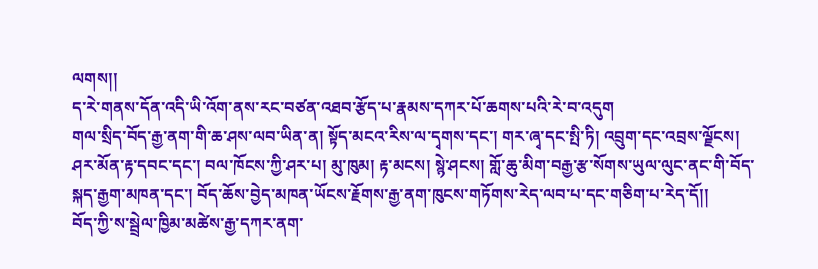ལགས།།
ད་རེ་གནས་དོན་འདི་ཡི་འོག་ནས་རང་བཙན་འཐབ་རྩོད་པ་རྣམས་དཀར་པོ་ཆགས་པའི་རེ་བ་འདུག
གལ་སྲིད་བོད་རྒྱ་ནག་གི་ཆ་ཤས་ལབ་ཡིན་ན། སྟོད་མངའ་རིས་ལ་དྭགས་དང་། གར་ཞྭ་དང་སྤི་ཏི། འབྲུག་དང་འབྲས་ལྗོངས། ཤར་མོན་རྟ་དབང་དང་། བལ་ཁོངས་ཀྱི་ཤར་པ། མུ་ཁུམ། རྟ་མངས། སྙེ་ཤངས། གློ་ཆུ་མིག་བརྒྱ་རྩ་སོགས་ཡུལ་ལུང་ནང་གི་བོད་སྐད་རྒྱག་མཁན་དང་། བོད་ཆོས་བྱེད་མཁན་ཡོངས་རྗོགས་རྒྱ་ནག་ཁུངས་གཏོགས་རེད་ལབ་པ་དང་གཅིག་པ་རེད་དོ།།
བོད་ཀྱི་ས་སྦྲེལ་ཁྱིམ་མཚེས་རྒྱ་དཀར་ནག་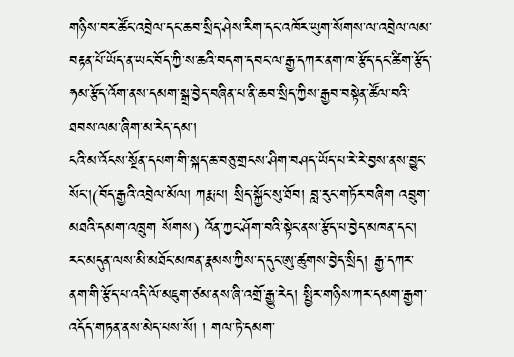གཉིས་བར་ཚོང་འབྲེལ་དང་ཆབ་སྲིད་ཤེས་རིག་དང་འཁོར་ཡུག་སོགས་ལ་འབྲེལ་ལམ་བརྟན་པོ་ཡོད་ན་ཡང་བོད་ཀྱི་ས་ཆའི་བདག་དབང་ལ་རྒྱ་དཀར་ནག་ཁ་རྩོད་དང་ཚིག་རྩོད་ཧམ་རྩོད་འོག་ནས་དམག་སྒྲ་བྱེད་བཞིན་པ་ནི་ཆབ་སྲིད་ཀྱིས་རྒྱབ་བསྟེན་ཚོལ་བའི་ཐབས་ལམ་ཞིག་མ་རེད་དམ་།
ངའི་མ་འོངས་སྔོན་དཔག་གི་སྐད་ཆ་བཅུ་གྲངས་ཤིག་བཤད་ཡོད་པ་རེ་རེ་བྱས་ནས་བྱུང་སོང་།(བོད་རྒྱའི་འབྲེལ་མོལ། ཀརྨ་པ། སྲིད་སྐྱོང་སུ་ཐོབ། བླ་རུང་གཏོར་བཞིག འབྲུག་མཐའི་དམག་འཁྲུག སོགས) འོན་ཀྱང་ཤོག་བའི་སྟེང་ནས་རྩོད་པ་བྱེད་མཁན་དང་། རང་མདུན་ལས་མི་མཐོང་མཁན་རྣམས་ཀྱིས་ད་དུང་ཨུ་ཚུགས་བྱེད་སྲིད། རྒྱ་དཀར་ནག་གི་རྩོད་པ་འདི་ལོ་མཇུག་ཙམ་ནས་ཞི་འགྲོ་རྒྱུ་རེད། སྤྱིར་གཉིས་ཀར་དམག་རྒྱག་འདོད་གཏན་ནས་མེད་པས་སོ། ། གལ་ཏེ་དམག་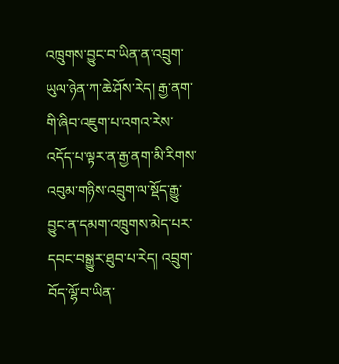འཁྲུགས་བྱུང་བ་ཡིན་ན་འབྲུག་ཡུལ་ཉེན་ཀ་ཆེ་ཤོས་རེད། རྒྱ་ནག་གི་ཞིབ་འཇུག་པ་འགའ་རེས་འདོད་པ་ལྟར་ན་རྒྱ་ནག་མི་རིགས་འབུམ་གཉིས་འབྲུག་ལ་སྡོད་རྒྱུ་བྱུང་ན་དམག་འཁྲུགས་མེད་པར་དབང་བསྒྱུར་ཐུབ་པ་རེད། འབྲུག་བོད་ལྷོ་བ་ཡིན་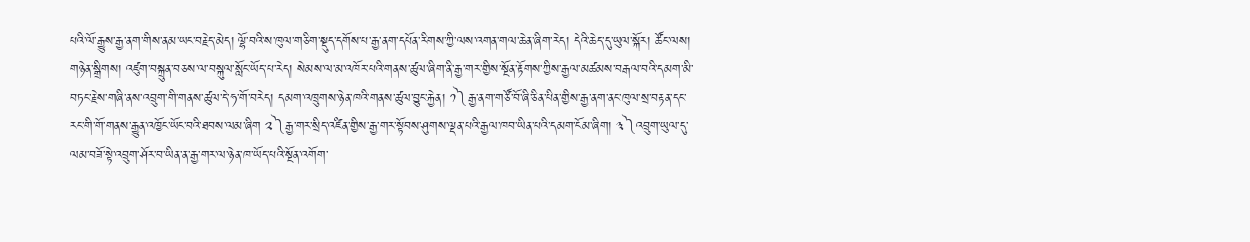པའི་ལོ་རྒྱུས་རྒྱ་ནག་གིས་ནམ་ཡང་བརྗེད་མེད། ལྷོ་བའི་ས་ཁུལ་གཅིག་སྡུད་དགོས་པ་རྒྱ་ནག་དཔོན་རིགས་ཀྱི་ལས་འགན་གལ་ཆེན་ཞིག་རེད། དེའི་ཆེད་དུ་ཡུལ་སྐོར། ཚོང་ལས། གཉེན་སྒྲིགས། འཛུག་བསྐྲུན་བཅས་ལ་བསྐུལ་སློང་ཡོད་པ་རེད། སེམས་ལ་མ་འཁོར་པའི་གནས་ཚུལ་ཞིག་ནི་རྒྱ་གར་གྱིས་སྔོན་རྟོགས་ཀྱིས་རྒྱལ་མཚམས་བརྒལ་བའི་དམག་མི་བཏང་རྗེས་གཞི་ནས་འབྲུག་གི་གནས་ཚུལ་དེ་ཧ་གོ་བརེད། དམག་འཁྲུགས་ཉེན་ཁའི་གནས་ཚུལ་བྱུང་རྐྱེན། ༡༽རྒྱ་ནག་གཙོ་བོ་ཞི་ཅིན་པིན་གྱིས་རྒྱ་ནག་ནང་ཁུལ་སྲ་བརྟན་དང་རང་གི་གོ་གནས་རྒྱུན་འཁྱོང་ཡོང་བའི་ཐབས་ལམ་ཞིག ༢༽རྒྱ་གར་སྲིད་འཛིན་གྱིས་རྒྱ་གར་སྟོབས་ཤུགས་ལྡན་པའི་རྒྱལ་ཁབ་ཡིན་པའི་དམག་ངོམ་ཞིག། ༣༽འབྲུག་ཡུལ་དུ་ལམ་བཟོ་སྟེ་འབྲུག་ཤོར་བ་ཡིན་ན་རྒྱ་གར་ལ་ཉེན་ཁ་ཡོད་པའི་སྔོན་འགོག་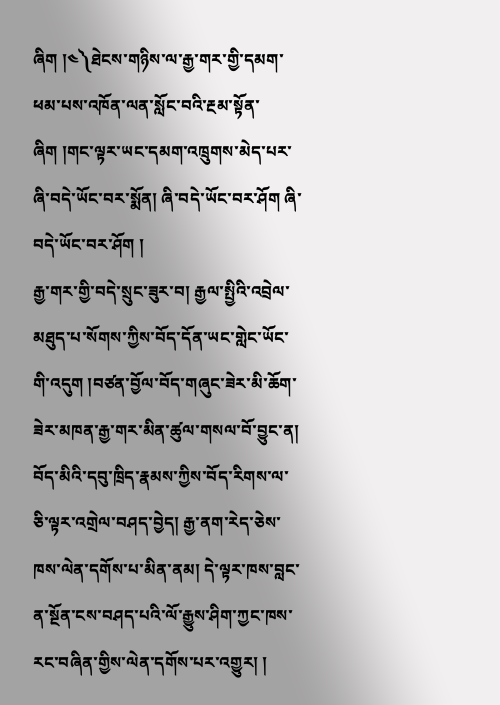ཞིག །༤༽ཐེངས་གཉིས་ལ་རྒྱ་གར་གྱི་དམག་ཕམ་པས་འཁོན་ལན་སློང་བའི་རྔམ་སྟོན་ཞིག །གང་ལྟར་ཡང་དམག་འཁྲུགས་མེད་པར་ཞི་བདེ་ཡོང་བར་སྨོན། ཞི་བདེ་ཡོང་བར་ཤོག ཞི་བདེ་ཡོང་བར་ཤོག །
རྒྱ་གར་གྱི་བདེ་སྲུང་ཟུར་བ། རྒྱལ་སྤྱིའི་འབྲེལ་མཐུད་པ་སོགས་ཀྱིས་བོད་དོན་ཡང་གླེང་ཡོང་གི་འདུག །བཙན་བྱོལ་བོད་གཞུང་ཟེར་མི་ཆོག་ཟེར་མཁན་རྒྱ་གར་མིན་ཚུལ་གསལ་བོ་བྱུང་ན། བོད་མིའི་དབུ་ཁྲིད་རྣམས་ཀྱིས་བོད་རིགས་ལ་ཅི་ལྟར་འགྲེལ་བཤད་བྱེད། རྒྱ་ནག་རེད་ཅེས་ཁས་ལེན་དགོས་པ་མིན་ནམ། དེ་ལྟར་ཁས་བླང་ན་སྔོན་ངས་བཤད་པའི་ལོ་རྒྱུས་ཤིག་ཀྱང་ཁས་རང་བཞིན་གྱིས་ལེན་དགོས་པར་འགྱུར། །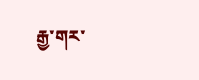རྒྱ་གར་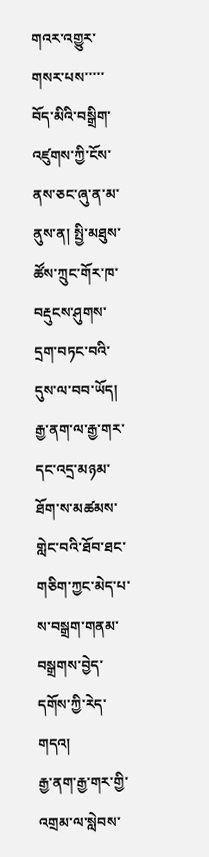གའར་འགྱུར་གསར་པས་་་་་
བོད་མིའི་བསྒྲིག་འཛུགས་ཀྱི་ངོས་ནས་ཅང་ཞུ་ན་མ་ནུས་ན། སྤྱི་མཐུས་ཚོས་ཀྲུང་གོར་ཁ་བརྡུངས་ཤུགས་དྲག་བཏང་བའི་དུས་ལ་བབ་ཡོད། རྒྱ་ནག་ལ་རྒྱ་གར་དང་འདྲ་མཉམ་ཐོག་ས་མཚམས་གླེང་བའི་ཐོབ་ཐང་གཅིག་ཀྱང་མེད་པ་ས་བསྒྲག་གནམ་བསྒྲགས་བྱེད་དགོས་ཀྱི་རེད་གདའ།
རྒྱ་ནག་རྒྱ་གར་གྱི་འགྲམ་ལ་སླེབས་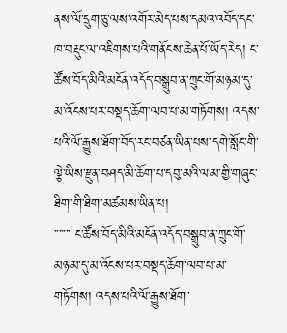ནས་ལོ་དྲུག་ཅུ་ལས་འགོར་མེད་པས་དམའ་འབོད་དང་ཁ་བརྡུང་ལ་འཇིགས་པའི་གནོངས་ཆེན་པོ་ཡོད་རེད། ང་ཚོས་བོད་མིའི་མངོན་འདོད་བསྒྲུབ་ན་ཀྲུང་གོ་མཉམ་དུ་མ་འོངས་པར་བསྡད་ཆོག་ལབ་པ་མ་གཏོགས། འདས་པའི་ལོ་རྒྱུས་ཐོག་བོད་རང་བཙན་ཡིན་པས་དགེ་སློང་གི་ལྕེ་ཡིས་རྫུན་བཤད་མི་ཆོག་པ་དབུ་མའི་ལམ་གྱི་གཞུང་ཐིག་གི་ཐིག་མཚམས་ཡིན་པ།
་་་་་་་ ང་ཚོས་བོད་མིའི་མངོན་འདོད་བསྒྲུབ་ན་ཀྲུང་གོ་མཉམ་དུ་མ་འོངས་པར་བསྡད་ཆོག་ལབ་པ་མ་གཏོགས། འདས་པའི་ལོ་རྒྱུས་ཐོག་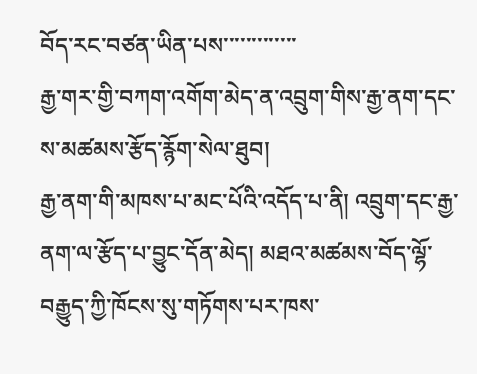བོད་རང་བཙན་ཡིན་པས་་་་་་་་་་་་་
རྒྱ་གར་གྱི་བཀག་འགོག་མེད་ན་འབྲུག་གིས་རྒྱ་ནག་དང་ས་མཚམས་རྩོད་རྙོག་སེལ་ཐུབ།
རྒྱ་ནག་གི་མཁས་པ་མང་པོའི་འདོད་པ་ནི། འབྲུག་དང་རྒྱ་ནག་ལ་རྩོད་པ་བྱུང་དོན་མེད། མཐའ་མཚམས་བོད་ལྷོ་བརྒྱུད་ཀྱི་ཁོངས་སུ་གཏོགས་པར་ཁས་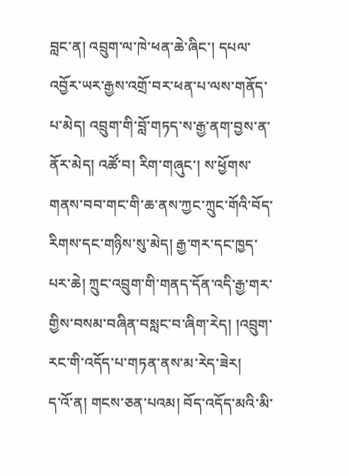བླང་ན། འབྲུག་ལ་ཁེ་ཕན་ཆེ་ཞིང་། དཔལ་འབྱོར་ཡར་རྒྱས་འགྲོ་བར་ཕན་པ་ལས་གནོད་པ་མེད། འབྲུག་གི་བློ་གཏད་ས་རྒྱ་ནག་བྱས་ན་ནོར་མེད། འཚོ་བ། རིག་གཞུང་། ས་ཕྱོགས་གནས་བབ་གང་གི་ཆ་ནས་ཀྱང་ཀྲུང་གོའི་བོད་རིགས་དང་གཉིས་སུ་མེད། རྒྱ་གར་དང་ཁྱད་པར་ཆེ། ཀྲུང་འབྲུག་གི་གནད་དོན་འདི་རྒྱ་གར་གྱིས་བསམ་བཞིན་བསླང་བ་ཞིག་རེད། །འབྲུག་རང་གི་འདོད་པ་གཏན་ནས་མ་རེད་ཟེར།
ད་འོ་ན། གངས་ཅན་པའམ། བོད་འདོད་མའི་མི་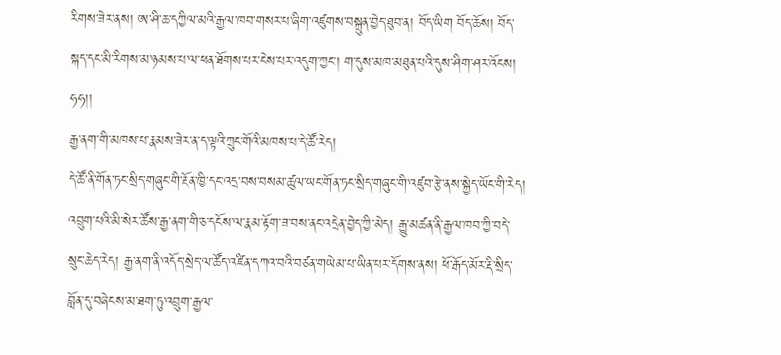རིགས་ཟེར་ནས། ཨ་ཤི་ཆ་དཀྱིལ་མའི་རྒྱལ་ཁབ་གསར་པ་ཞིག་འཛུགས་བསྐྲུན་བྱེད་ཐུབ་ན། བོད་ཡིག བོད་ཆོས། བོད་སྐད་དང་མི་རིགས་མ་ཉམས་པ་ལ་ཕན་ཐོགས་པར་ངེས་པར་འདུག་ཀྱང་། ག་དུས་མཁ་མཐུན་པའི་དུས་ཤིག་ཤར་འོངས། ཧཧ།།
རྒྱ་ནག་གི་མཁས་པ་རྣམས་ཟེར་ན་ད་ལྟའི་ཀྲུང་གོའི་མཁས་པ་དེ་ཚོ་རེད།
དེ་ཚོ་ནི་གོན་ཏང་སྲིད་གཞུང་གི་རྔོན་ཁྱི་དང་འདྲ་བས་བསམ་ཚུལ་ཡང་གོན་ཏང་སྲིད་གཞུང་གི་འཛུབ་རྩེ་ནས་སྐྱེད་ཡོང་གི་རེད། འབྲུག་པའི་མི་སེར་ཚོས་རྒྱ་ནག་གི་ཅ་དངོས་ལ་རྣམ་རྟོག་ཟ་བས་ནང་འདྲེན་བྱེད་ཀྱི་མེད། རྒྱུ་མཚན་ནི་རྒྱལ་ཁབ་ཀྱི་བདེ་སྲུང་ཆེད་རེད། རྒྱ་ནག་ནི་འདོད་སྲེད་ལ་ཚོད་འཛིན་དཀའ་བའི་བཙན་གཡེམ་པ་ཡིན་པར་དོགས་ནས། ཕོ་རྒོད་མོར་རྡི་སྲིད་བློན་དུ་བཞེངས་མ་ཐག་ཏུ་འབྲུག་རྒྱལ་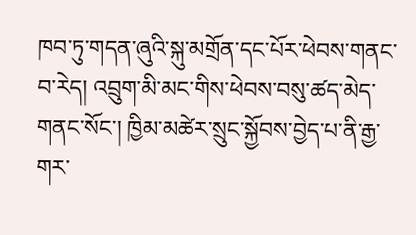ཁབ་ཏུ་གདན་ཞུའི་སྐུ་མགྲོན་དང་པོར་ཕེབས་གནང་བ་རེད། འབྲུག་མི་མང་གིས་ཕེབས་བསུ་ཚད་མེད་གནང་སོང་། ཁྱིམ་མཚེར་སྲུང་སྐྱོབས་བྱེད་པ་ནི་རྒྱ་གར་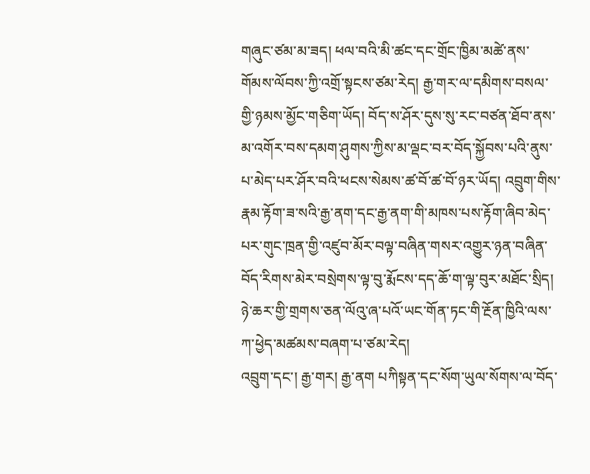གཞུང་ཙམ་མ་ཟད། ཕལ་བའི་མི་ཚང་དང་གྲོང་ཁྱིམ་མཚེ་ནས་གོམས་ལོབས་ཀྱི་འགྲོ་སྟངས་ཙམ་རེད། རྒྱ་གར་ལ་དམིགས་བསལ་གྱི་ཉམས་མྱོང་གཅིག་ཡོད། བོད་ས་ཤོར་དུས་སུ་རང་བཙན་ཐོབ་ནས་མ་འགོར་བས་དམག་ཤུགས་ཀྱིས་མ་ལྡང་བར་བོད་སྐྱོབས་པའི་ནུས་པ་མེད་པར་ཤོར་བའི་ཕངས་སེམས་ཚ་བོ་ཚ་བོ་ཉར་ཡོད། འབྲུག་གིས་རྣམ་རྟོག་ཟ་སའི་རྒྱ་ནག་དང་རྒྱ་ནག་གི་མཁས་པས་རྟོག་ཞིབ་མེད་པར་གུང་ཁྲན་གྱི་འཛུབ་མོར་བལྟ་བཞིན་གསར་འགྱུར་ཉན་བཞིན་བོད་རིགས་མེར་བསྲེགས་ལྟ་བུ་རྨོངས་དད་ཆོ་ག་ལྟ་བུར་མཐོང་སྲིད། ཉེ་ཆར་གྱི་གྲགས་ཅན་ལོའུ་ཞ་པའོ་ཡང་གོན་ཏང་གི་རྔོན་ཁྱིའི་ལས་ཀ་ཕྱེད་མཚམས་བཞག་པ་ཙམ་རེད།
འབྲུག་དང་། རྒྱ་གར། རྒྱ་ནག པཀིསྟན་དང་སོག་ཡུལ་སོགས་ལ་བོད་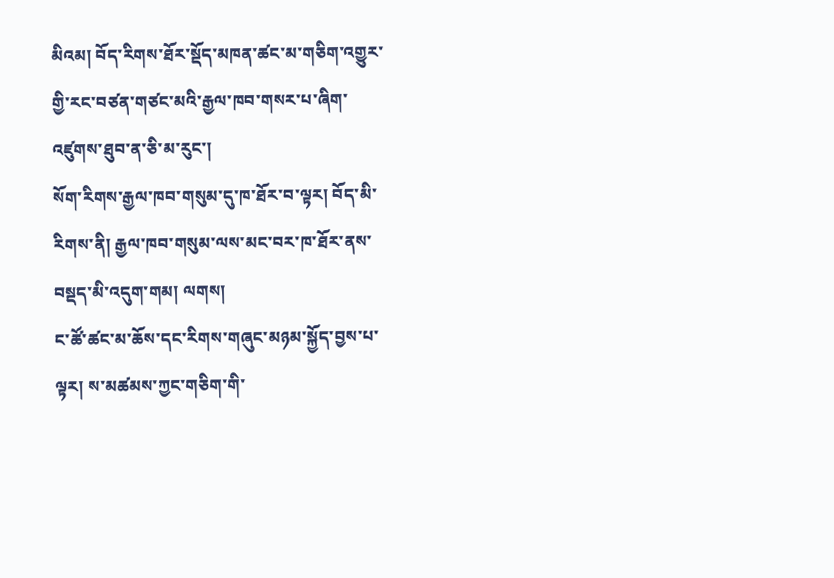མིའམ། བོད་རིགས་ཐོར་སྡོད་མཁན་ཚང་མ་གཅིག་འགྱུར་གྱི་རང་བཙན་གཙང་མའི་རྒྱལ་ཁབ་གསར་པ་ཞིག་འཛུགས་ཐུབ་ན་ཅི་མ་རུང་།
སོག་རིགས་རྒྱལ་ཁབ་གསུམ་དུ་ཁ་ཐོར་བ་ལྟར། བོད་མི་རིགས་ནི། རྒྱལ་ཁབ་གསུམ་ལས་མང་བར་ཁ་ཐོར་ནས་བསྡད་མི་འདུག་གམ། ལགས།
ང་ཚོ་ཚང་མ་ཆོས་དང་རིགས་གཞུང་མཉམ་སྐྱོད་བྱས་པ་ལྟར། ས་མཚམས་ཀྱང་གཅིག་གི་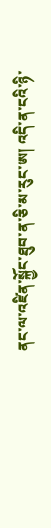ནང་ལ་འཛིན་སྐྱོང་ཐུབ་ན་ཅི་མ་རུང་ཨ། འདི་ན་ངའི་ཉི་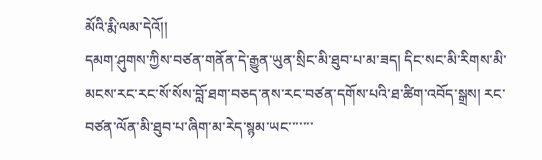མོའི་རྨི་ལམ་དེའོ།།
དམག་ཤུགས་ཀྱིས་བཙན་གནོན་དེ་རྒྱུན་ཡུན་སྲིང་མི་ཐུབ་པ་མ་ཟད། དིང་སང་མི་རིགས་མི་མངས་རང་རང་སོ་སོས་བློ་ཐག་བཅད་ནས་རང་བཙན་དགོས་པའི་ཐ་ཚིག་འབོད་སྒྲས། རང་བཙན་ལོན་མི་ཐུབ་པ་ཞིག་མ་རེད་སྙམ་ཡང་་་་་་་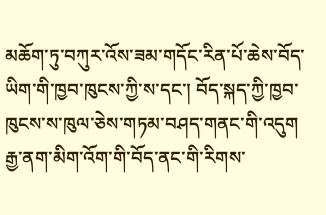མཆོག་ཏུ་བཀུར་འོས་ཟམ་གདོང་རིན་པོ་ཆེས་བོད་ཡིག་གི་ཁྱབ་ཁུངས་ཀྱི་ས་དང་། བོད་སྐད་ཀྱི་ཁྱབ་ཁུངས་ས་ཁུལ་ཅེས་གཏམ་བཤད་གནང་གི་འདུག
རྒྱ་ནག་མིག་འོག་གི་བོད་ནང་གི་རིགས་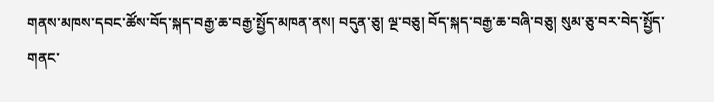གནས་མཁས་དབང་ཚོས་བོད་སྐད་བརྒྱ་ཆ་བརྒྱ་སྤྱོད་མཁན་ནས། བདུན་ཅུ། ལྔ་བཅུ། བོད་སྐད་བརྒྱ་ཆ་བཞི་བཅུ། སུམ་ཅུ་བར་བེད་སྤྱོད་གནང་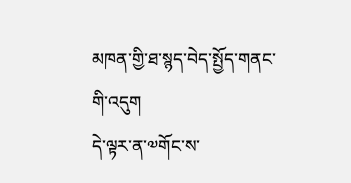མཁན་གྱི་ཐ་སྙད་བེད་སྤྱོད་གནང་གི་འདུག
དེ་ལྟར་ན་༧གོང་ས་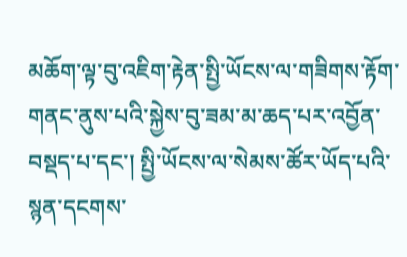མཆོག་ལྟ་བུ་འཇིག་རྟེན་སྤྱི་ཡོངས་ལ་གཟིགས་རྟོག་གནང་ནུས་པའི་སྐྱེས་བུ་ཟམ་མ་ཆད་པར་འབྱོན་བསྡད་པ་དང་། སྤྱི་ཡོངས་ལ་སེམས་ཚོར་ཡོད་པའི་སྙན་དངགས་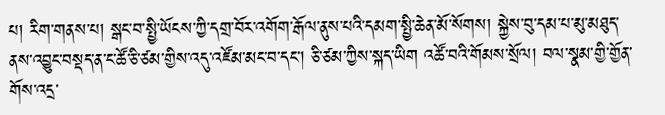པ། རིག་གནས་པ། སྒང་བ་སྤྱི་ཡོངས་ཀྱི་དགྲ་བོར་འགོག་རྒོལ་ནུས་པའི་དམག་སྤྱི་ཆེན་མོ་སོགས། སྐྱེས་བུ་དམ་པ་མུ་མཐུད་ནས་འབྱུང་བསྡད་ན་ང་ཚོ་ཅི་ཙམ་གྱིས་འདུ་འཛོམ་མང་བ་དང་། ཅི་ཙམ་ཀྱིས་སྐད་ཡིག འཚོ་བའི་གོམས་སྲོལ། བལ་སྣམ་གྱི་གྱོན་གོས་འདྲ་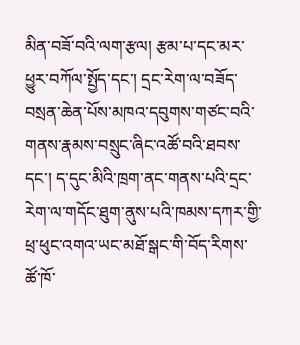མིན་བཟོ་བའི་ལག་རྩལ། རྩམ་པ་དང་མར་ཕྱུར་བཀོལ་སྤྱོད་དང་། དྲང་རེག་ལ་བཟོད་བསྲན་ཆེན་པོས་མཁའ་དབུགས་གཙང་བའི་གནས་རྣམས་བསྲུང་ཞིང་འཚོ་བའི་ཐབས་དང་། ད་དུང་མིའི་ཁྲག་ནང་གནས་པའི་དྲང་རེག་ལ་གདོང་ཐུག་ནུས་པའི་ཁམས་དཀར་གྱི་ཕྲ་ཕུང་འགའ་ཡང་མཐོ་སྒང་གི་བོད་རིགས་ཚོ་ཁོ་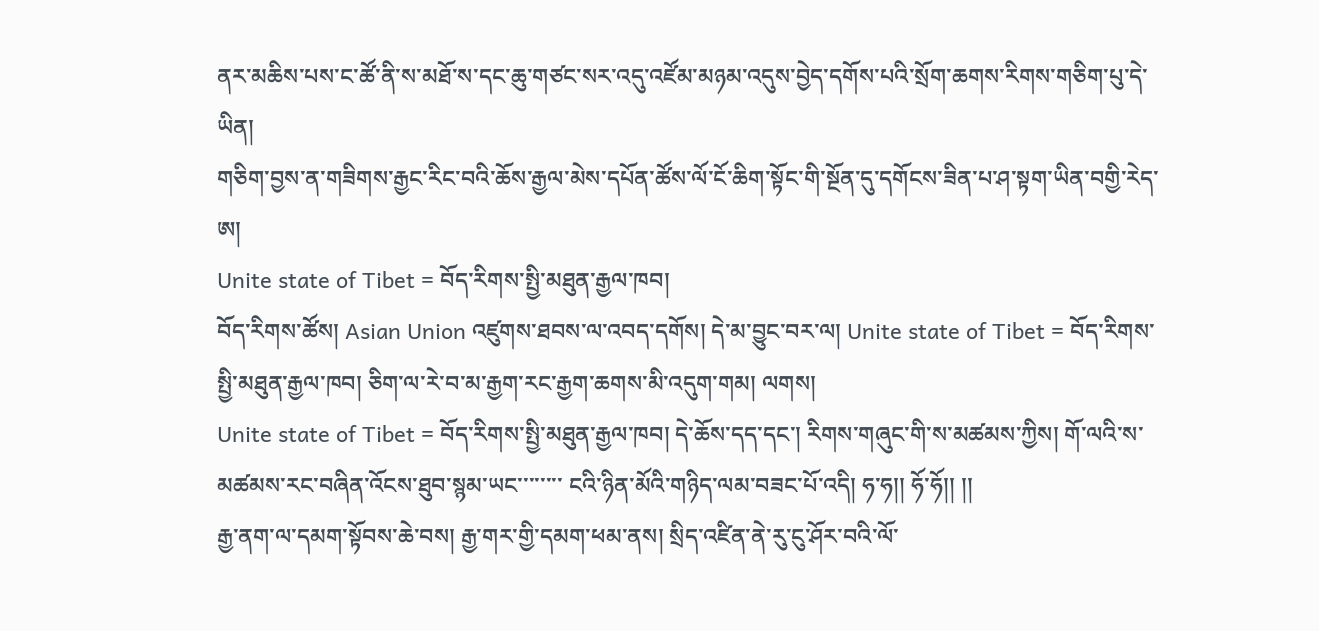ནར་མཆིས་པས་ང་ཚོ་ནི་ས་མཐོ་ས་དང་ཆུ་གཙང་སར་འདུ་འཛོམ་མཉམ་འདུས་བྱེད་དགོས་པའི་སྲོག་ཆགས་རིགས་གཅིག་པུ་དེ་ཡིན།
གཅིག་བྱས་ན་གཟིགས་རྒྱང་རིང་བའི་ཆོས་རྒྱལ་མེས་དཔོན་ཚོས་ལོ་ངོ་ཆིག་སྟོང་གི་སྔོན་དུ་དགོངས་ཟིན་པ་ཤ་སྟག་ཡིན་བགྱི་རེད་ཨ།
Unite state of Tibet = བོད་རིགས་སྤྱི་མཐུན་རྒྱལ་ཁབ།
བོད་རིགས་ཚོས། Asian Union འཛུགས་ཐབས་ལ་འབད་དགོས། དེ་མ་བྱུང་བར་ལ། Unite state of Tibet = བོད་རིགས་སྤྱི་མཐུན་རྒྱལ་ཁབ། ཅིག་ལ་རེ་བ་མ་རྒྱག་རང་རྒྱག་ཆགས་མི་འདུག་གམ། ལགས།
Unite state of Tibet = བོད་རིགས་སྤྱི་མཐུན་རྒྱལ་ཁབ། དེ་ཆོས་དད་དང་། རིགས་གཞུང་གི་ས་མཚམས་ཀྱིས། གོ་ལའི་ས་མཚམས་རང་བཞིན་འོངས་ཐུབ་སྙམ་ཡང་་་་་་་་ ངའི་ཉིན་མོའི་གཉིད་ལམ་བཟང་པོ་འདི། ཧ་ཧ།། ཧོ་ཧོ།། །།
རྒྱ་ནག་ལ་དམག་སྟོབས་ཆེ་བས། རྒྱ་གར་གྱི་དམག་ཕམ་ནས། སྲིད་འཛིན་ནེ་རུ་ངུ་ཤོར་བའི་ལོ་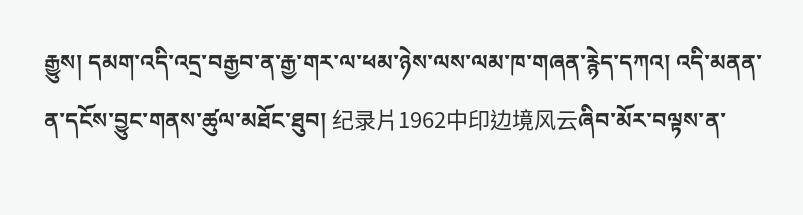རྒྱུས། དམག་འདི་འདྲ་བརྒྱབ་ན་རྒྱ་གར་ལ་ཕམ་ཉེས་ལས་ལམ་ཁ་གཞན་རྙེད་དཀའ། འདི་མནན་ན་དངོས་བྱུང་གནས་ཚུལ་མཐོང་ཐུབ། 纪录片1962中印边境风云ཞིབ་མོར་བལྟས་ན་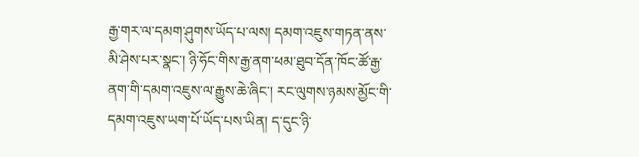རྒྱ་གར་ལ་དམག་ཤུགས་ཡོད་པ་ལས། དམག་འཇུས་གཏན་ནས་མི་ཤེས་པར་སྣང་། ཉི་ཧོང་གིས་རྒྱ་ནག་ཕམ་ཐུབ་དོན་ཁོང་ཚོ་རྒྱ་ནག་གི་དམག་འཇུས་ལ་རྒྱུས་ཆེ་ཞིང་། རང་ལུགས་ཉམས་མྱོང་གི་དམག་འཇུས་ཡག་པོ་ཡོད་པས་ཡིན། ད་དུང་ཉི་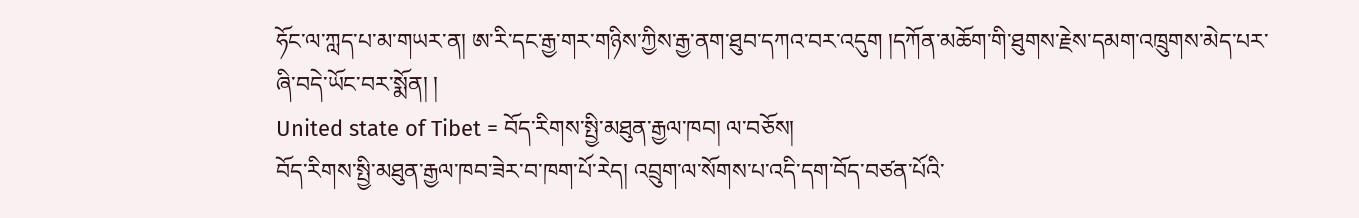ཧོང་ལ་ཀླད་པ་མ་གཡར་ན། ཨ་རི་དང་རྒྱ་གར་གཉིས་ཀྱིས་རྒྱ་ནག་ཐུབ་དཀའ་བར་འདུག །དཀོན་མཆོག་གི་ཐུགས་རྗེས་དམག་འཁྲུགས་མེད་པར་ཞི་བདེ་ཡོང་བར་སྨོན། །
United state of Tibet = བོད་རིགས་སྤྱི་མཐུན་རྒྱལ་ཁབ། ལ་བཅོས།
བོད་རིགས་སྤྱི་མཐུན་རྒྱལ་ཁབ་ཟེར་བ་ཁག་པོ་རེད། འབྲུག་ལ་སོགས་པ་འདི་དག་བོད་བཙན་པོའི་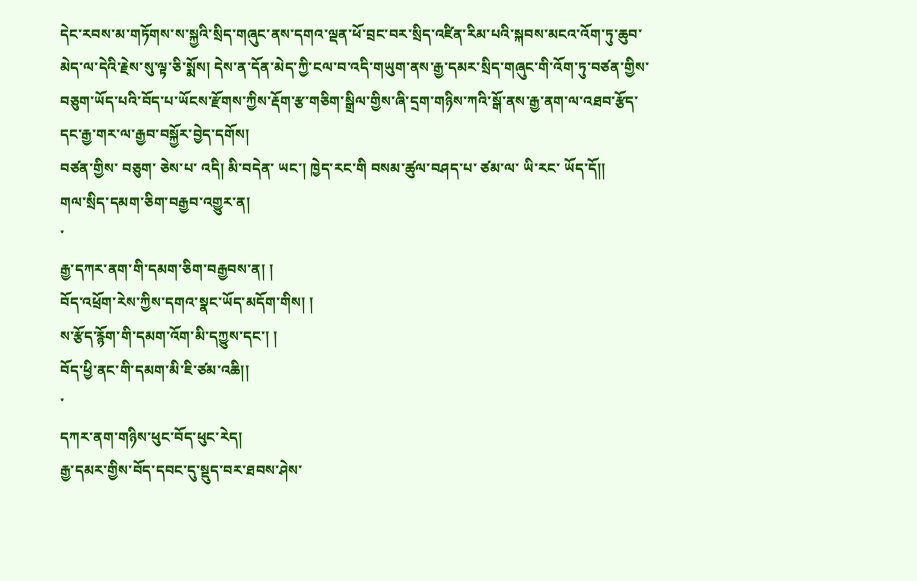དེང་རབས་མ་གཏོགས་ས་སྐྱའི་སྲིད་གཞུང་ནས་དགའ་ལྡན་ཕོ་བྲང་བར་སྲིད་འཛིན་རིམ་པའི་སྐབས་མངའ་འོག་ཏུ་ཆུབ་མེད་ལ་དེའི་རྗེས་སུ་ལྟ་ཅི་སྨོས། དེས་ན་དོན་མེད་ཀྱི་ངལ་བ་འདི་གཡུག་ནས་རྒྱ་དམར་སྲིད་གཞུང་གི་འོག་ཏུ་བཙན་གྱིས་བཅུག་ཡོད་པའི་བོད་པ་ཡོངས་རྫོགས་ཀྱིས་རྡོག་རྩ་གཅིག་སྒྲིལ་གྱིས་ཞི་དྲག་གཉིས་ཀའི་སྒོ་ནས་རྒྱ་ནག་ལ་འཐབ་རྩོད་དང་རྒྱ་གར་ལ་རྒྱབ་བསྐྱོར་བྱེད་དགོས།
བཙན་གྱིས་ བཅུག་ ཅེས་པ་ འདི། མི་བདེན་ ཡང་། ཁྱེད་རང་གི བསམ་ཚུལ་བཤད་པ་ ཙམ་ལ་ ཡི་རང་ ཡོད་དོ།།
གལ་སྲིད་དམག་ཅིག་བརྒྱབ་འགྱུར་ན།
་
རྒྱ་དཀར་ནག་གི་དམག་ཅིག་བརྒྱབས་ན། །
བོད་འཕྲོག་རེས་ཀྱིས་དགའ་སྣང་ཡོད་མདོག་གིས། །
ས་རྩོད་རྙོག་གི་དམག་འོག་མི་དཀྱུས་དང་། །
བོད་ཕྱི་ནང་གི་དམག་མི་ཇི་ཙམ་འཆི།།
་
དཀར་ནག་གཉིས་ཕུང་བོད་ཕུང་རེད།
རྒྱ་དམར་གྱིས་བོད་དབང་དུ་སྡུད་བར་ཐབས་ཤེས་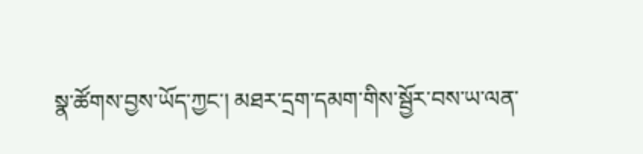སྣ་ཚོགས་བྱས་ཡོད་ཀྱང་། མཐར་དྲག་དམག་གིས་སྦྱོར་བས་ཡ་ལན་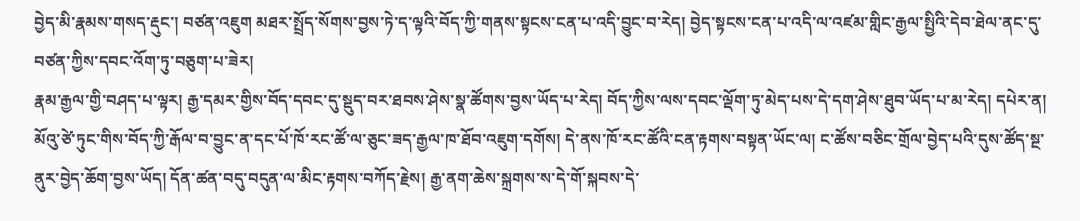བྱེད་མི་རྣམས་གསད་རྡུང་། བཙན་འཇུག མཐར་སྤྲོད་སོགས་བྱས་ཏེ་ད་ལྟའི་བོད་ཀྱི་གནས་སྟངས་ངན་པ་འདི་བྱུང་བ་རེད། བྱེད་སྟངས་ངན་པ་འདི་ལ་འཛམ་གླིང་རྒྱལ་སྤྱིའི་དེབ་ཐེལ་ནང་དུ་བཙན་ཀྱིས་དབང་འོག་ཏུ་བཅུག་པ་ཟེར།
རྣམ་རྒྱལ་གྱི་བཤད་པ་ལྟར། རྒྱ་དམར་གྱིས་བོད་དབང་དུ་སྡུད་བར་ཐབས་ཤེས་སྣ་ཚོགས་བྱས་ཡོད་པ་རེད། བོད་ཀྱིས་ལས་དབང་ལྡོག་ཏུ་མེད་པས་དེ་དག་ཤེས་ཐུབ་ཡོད་པ་མ་རེད། དཔེར་ན། མོའུ་ཙེ་ཏུང་གིས་བོད་ཀྱི་རྒོལ་བ་བྱུང་ན་དང་པོ་ཁོ་རང་ཚོ་ལ་ཅུང་ཟད་རྒྱལ་ཁ་ཐོབ་འཇུག་དགོས། དེ་ནས་ཁོ་རང་ཚོའི་ངན་རྟགས་བསྟན་ཡོང་ལ། ང་ཚོས་བཅིང་གྲོལ་བྱེད་པའི་དུས་ཚོད་སྔ་ནུར་བྱེད་ཆོག་བྱས་ཡོད། དོན་ཚན་བདུ་བདུན་ལ་མིང་རྟགས་བཀོད་རྗེས། རྒྱ་ནག་ཆེས་སྐྲགས་ས་དེ་གོ་སྐབས་དེ་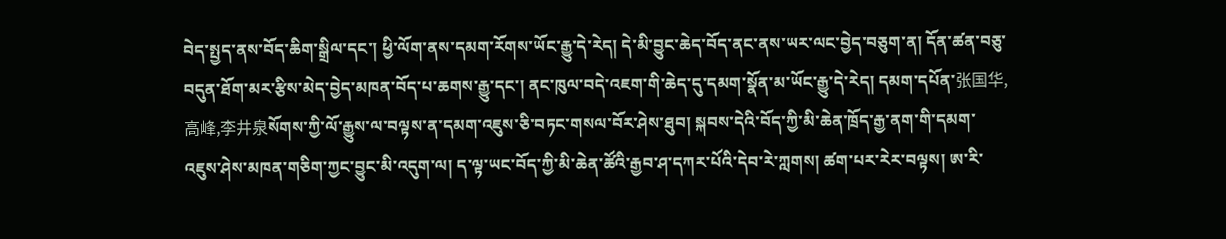བེད་སྤྱད་ནས་བོད་ཆིག་སྒྲིལ་དང་། ཕྱི་ལོག་ནས་དམག་རོགས་ཡོང་རྒྱུ་དེ་རེད། དེ་མི་བྱུང་ཆེད་བོད་ནང་ནས་ཡར་ལང་བྱེད་བཅུག་ན། དོན་ཚན་བཅུ་བདུན་ཐོག་མར་རྩིས་མེད་བྱེད་མཁན་བོད་པ་ཆགས་རྒྱུ་དང་། ནང་ཁུལ་བདེ་འཇག་གི་ཆེད་དུ་དམག་སྣོན་མ་ཡོང་རྒྱུ་དེ་རེད། དམག་དཔོན་张国华,高峰,李井泉སོགས་ཀྱི་ལོ་རྒྱུས་ལ་བལྟས་ན་དམག་འཇུས་ཅི་བཏང་གསལ་བོར་ཤེས་ཐུབ། སྐབས་དེའི་བོད་ཀྱི་མི་ཆེན་ཁྲོད་རྒྱ་ནག་གི་དམག་འཇུས་ཤེས་མཁན་གཅིག་ཀྱང་བྱུང་མི་འདུག་ལ། ད་ལྟ་ཡང་བོད་ཀྱི་མི་ཆེན་ཚོའི་རྒྱབ་ཤ་དཀར་པོའི་དེབ་རེ་ཀླགས། ཚག་པར་རེར་བལྟས། ཨ་རི་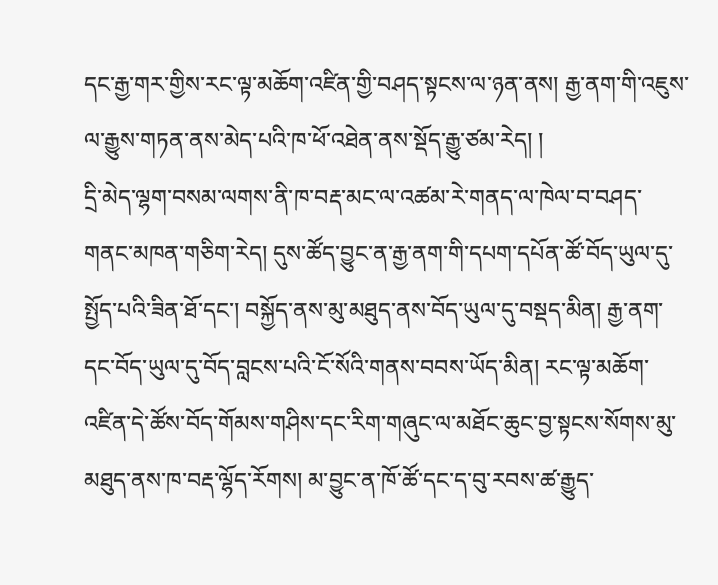དང་རྒྱ་གར་གྱིས་རང་ལྟ་མཆོག་འཛིན་གྱི་བཤད་སྟངས་ལ་ཉན་ནས། རྒྱ་ནག་གི་འཇུས་ལ་རྒྱུས་གཏན་ནས་མེད་པའི་ཁ་ཕོ་འཐེན་ནས་སྡོད་རྒྱུ་ཙམ་རེད། །
དྲི་མེད་ལྷག་བསམ་ལགས་ནི་ཁ་བརྡ་མང་ལ་འཚམ་རེ་གནད་ལ་ཁེལ་བ་བཤད་གནང་མཁན་གཅིག་རེད། དུས་ཚོད་བྱུང་ན་རྒྱ་ནག་གི་དཔག་དཔོན་ཚོ་བོད་ཡུལ་དུ་སྤྱོད་པའི་ཟིན་ཐོ་དང་། བསྐྱོད་ནས་མུ་མཐུད་ནས་བོད་ཡུལ་དུ་བསྡད་མིན། རྒྱ་ནག་དང་བོད་ཡུལ་དུ་བོད་བླངས་པའི་ངོ་སོའི་གནས་བབས་ཡོད་མིན། རང་ལྟ་མཆོག་འཛིན་དེ་ཚོས་བོད་གོམས་གཤིས་དང་རིག་གཞུང་ལ་མཐོང་ཆུང་བྱ་སྟངས་སོགས་མུ་མཐུད་ནས་ཁ་བརྡ་ལྷོད་རོགས། མ་བྱུང་ན་ཁོ་ཚོ་དང་ད་བུ་རབས་ཚ་རྒྱུད་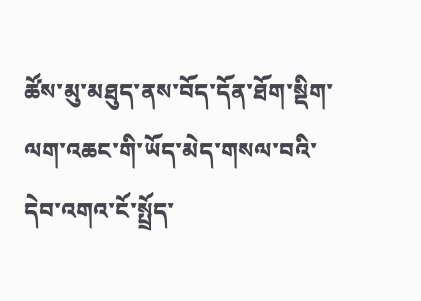ཚོས་མུ་མཐུད་ནས་བོད་དོན་ཐོག་སྡིག་ལག་འཆང་གི་ཡོད་མེད་གསལ་བའི་དེབ་འགའ་ངོ་སྤྲོད་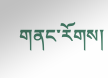གནང་རོགས།